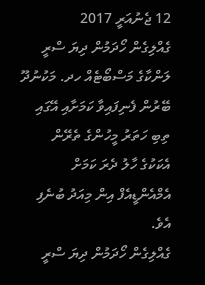12 ޖެނުއަރީ 2017
ގެއްލިގެން ހޯދަމުން ދިޔަ ސްރީ ލަންކާގެ މަސްބޯޓެއް ހދ. މަކުނުދޫ ބޭރުން ފެނިފައިވާ ކަމަށާއި އޭގައި ތިބި ހަތަރު މީހުންގެ ތެރޭން އެކަކުގެ ހާލު ދެރަ ކަމަށް އެމްއެންޑީއެފް އިން މިއަދު ބުނެފި އެވެ.
ގެއްލިގެން ހޯދަމުން ދިޔަ ސްރީ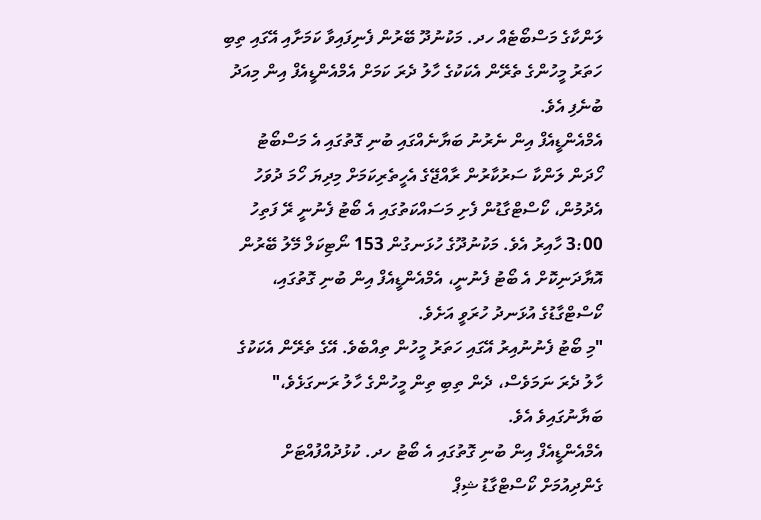ލަންކާގެ މަސްބޯޓެއް ހދ. މަކުނުދޫ ބޭރުން ފެނިފައިވާ ކަމަށާއި އޭގައި ތިބި ހަތަރު މީހުންގެ ތެރޭން އެކަކުގެ ހާލު ދެރަ ކަމަށް އެމްއެންޑީއެފް އިން މިއަދު ބުނެފި އެވެ.
އެމްއެންޑީއެފް އިން ނެރުނު ބަޔާނެއްގައި ބުނި ގޮތުގައި އެ މަސްބޯޓު ހޯދަން ލަންކާ ސަރުކާރުން ރާއްޖޭގެ އެހީތެރިކަމަށް މިދިޔަ ހޯމަ ދުވަހު އެދުމުން، ކޯސްޓްގާޑުން ފެށި މަސައްކަތުގައި އެ ބޯޓު ފެނުނީ ރޭ ފަތިހު 3:00 ހާއިރު އެވެ. މަކުނުދޫގެ ހުޅަނގުން 153 ނޯޓިކަލް މޭލު ބޭރުން އޮޔާދަނިކޮށް އެ ބޯޓު ފެނުނީ، އެމްއެންޑީއެފް އިން ބުނި ގޮތުގައި، ކޯސްޓްގާޑުގެ އުޅަނދު ހުރަވީ އަށެވެ.
"މި ބޯޓު ފެނުނުއިރު އޭގައި ހަތަރު މީހުން ތިއްބެވެ. އޭގެ ތެރޭން އެކަކުގެ ހާލު ދެރަ ނަމަވެސް، ދެން ތިބި ތިން މީހުންގެ ހާލު ރަނގަޅެވެ،" ބަޔާނުގައިވެ އެވެ.
އެމްއެންޑީއެފް އިން ބުނި ގޮތުގައި އެ ބޯޓު ހދ. ކުޅުދުއްފުއްޓަށް ގެންދިއުމަށް ކޯސްޓްގާޑު ޝިޕް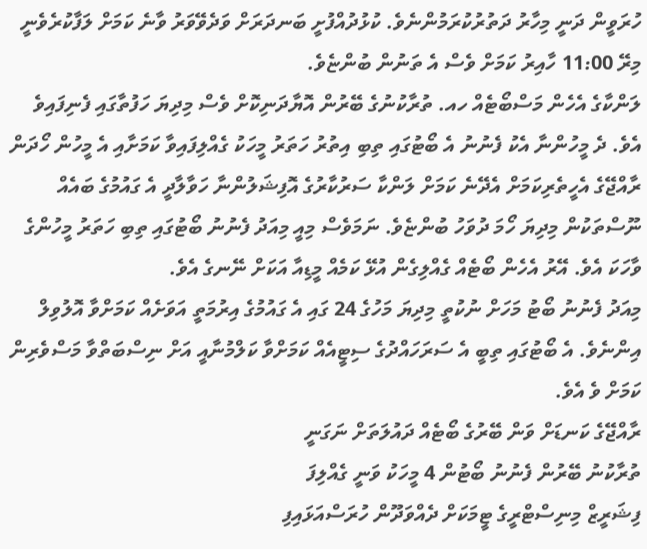ހުރަވީން ދަނީ މިހާރު ދަތުރުކުރަމުންނެވެ. ކުޅުދުއްފުށީ ބަނދަރަށް ވަދެވޭވަރު ވާނެ ކަމަށް ލަފާކުރެވެނީ މިރޭ 11:00 ހާއިރު ކަމަށް ވެސް އެ ތަނުން ބުންޏެވެ.
ލަންކާގެ އެހެން މަސްބޯޓެއް ހއ. ތުރާކުނުގެ ބޭރުން އޮޔާދަނިކޮށް ވެސް މިދިޔަ ހަފުތާގައި ފެނިފައިވެ އެވެ. ދެ މީހުންނާ އެކު ފެނުނު އެ ބޯޓުގައި ތިބި އިތުރު ހަތަރު މީހަކު ގެއްލިފައިވާ ކަމަށާއި އެ މީހުން ހޯދަން ރާއްޖޭގެ އެހީތެރިކަމަށް އެދޭނެ ކަމަށް ލަންކާ ސަރުކާރުގެ އޮފިޝަލުންނާ ހަވާލާދީ އެ ގައުމުގެ ބައެއް ނޫސްތަކުން މިދިޔަ ހޯމަ ދުވަހު ބުންޏެވެ. ނަމަވެސް މިއީ މިއަދު ފެނުނު ބޯޓުގައި ތިބި ހަތަރު މީހުންގެ ވާހަކަ އެވެ. އޭރު އެހެން ބޯޓެއް ގެއްލިގެން އުޅޭ ކަމެއް މީޑިއާ އަކަށް ނޭނގެ އެވެ.
މިއަދު ފެނުނު ބޯޓު މަހަށް ނުކުތީ މިދިޔަ މަހުގެ 24 ގައި އެ ގައުމުގެ އިރުމަތީ އަވަށެއް ކަމަށްވާ އޮލުވިލް އިންނެވެ. އެ ބޯޓުގައި ތިބީ އެ ސަރަހައްދުގެ ސިޓީއެއް ކަމަށްވާ ކަލްމުނާއީ އަށް ނިސްބަތްވާ މަސްވެރިން ކަމަށް ވެ އެވެ.
ރާއްޖޭގެ ކަނޑަށް ވަން ބޭރުގެ ބޯޓެއް ދައުލަތަށް ނަގަނީ
ތުރާކުނު ބޭރުން ފެނުނު ބޯޓުން 4 މީހަކު ވަނީ ގެއްލިފަ
ފިޝަރީޒް މިނިސްޓްރީގެ ޓީމަކަށް ދެއްވަދޫން ހުރަސްއަޅައިފި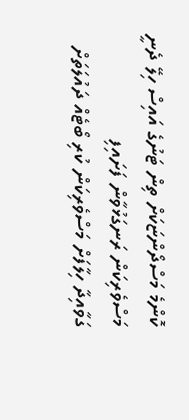ކޮންމެ މަސްދޯންޏަކަށް ތިން ޓަނުގެ އައިސް ހިލޭ ދެނީ
މަސްވެރިކަން ރަނގަޅުވާން ފަށައިފި
ގަވާއިދާ ހިލާފަށް މަސްވެރިކަން ކުރި ބޯޓެއް ދައުލަތަށް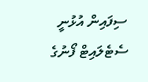ސިފައިން އުޅުނީ ސެޓެލައިޓް ފޯނުގެ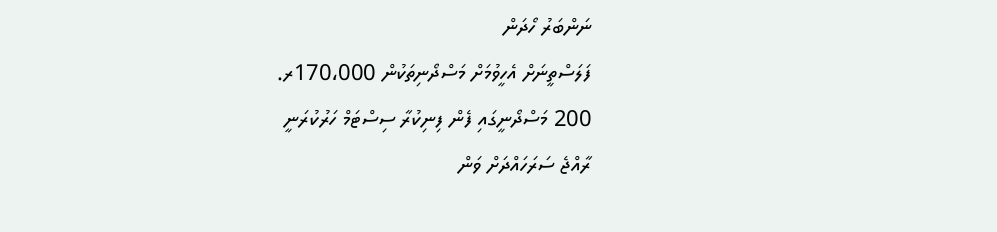ނަންބަރު ހޯދަން
ފަލަސްތީނަށް އެހީވުމަށް މަސްދޯނިތަކުން 170،000ރ.
200 މަސްދޯނީގައި ފެން ފިނިކުރާ ސިސްޓަމް ހަރުކުރަނީ
ރާއްޖެ ސަރަހައްދަށް ވަން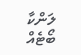ލަންކާ ބޯޓެއް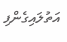އަތުލައިގެންފި